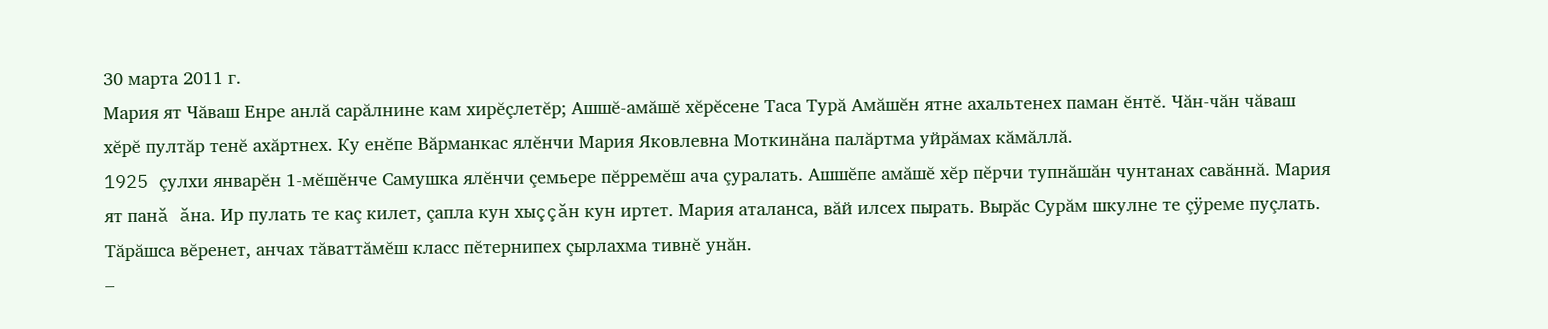30 марта 2011 г.
Мария ят Чăваш Енре анлă сарăлнине кам хирĕçлетĕр; Ашшĕ-амăшĕ хĕрĕсене Таса Турă Амăшĕн ятне ахальтенех паман ĕнтĕ. Чăн-чăн чăваш хĕрĕ пултăр тенĕ ахăртнех. Ку енĕпе Вăрманкас ялĕнчи Мария Яковлевна Моткинăна палăртма уйрăмах кăмăллă.
1925 çулхи январĕн 1-мĕшĕнче Самушка ялĕнчи çемьере пĕрремĕш ача çуралать. Ашшĕпе амăшĕ хĕр пĕрчи тупнăшăн чунтанах савăннă. Мария ят панă ăна. Ир пулать те каç килет, çапла кун хыççăн кун иртет. Мария аталанса, вăй илсех пырать. Вырăс Сурăм шкулне те çÿреме пуçлать. Тăрăшса вĕренет, анчах тăваттăмĕш класс пĕтернипех çырлахма тивнĕ унăн.
–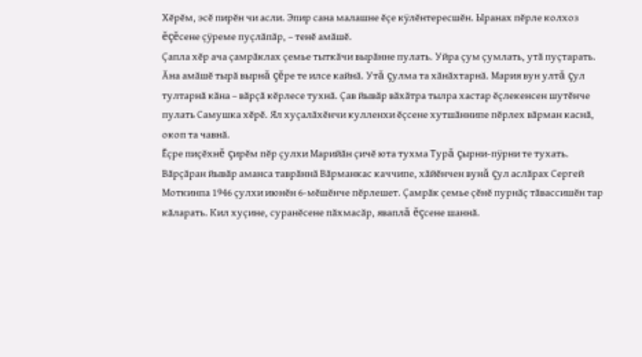Хĕрĕм, эсĕ пирĕн чи асли. Эпир сана малашне ĕçе кÿлĕнтересшĕн. Ыранах пĕрле колхоз ĕçĕсене çÿреме пуçлăпăр, – тенĕ амăшĕ.
Çапла хĕр ача çамрăклах çемье тыткăчи вырăнне пулать. Уйра çум çумлать, утă пуçтарать. Ăна амăшĕ тырă вырнă çĕре те илсе кайнă. Утă çулма та хăнăхтарнă. Мария вун ултă çул тултарнă кăна – вăрçă кĕрлесе тухнă. Çав йывăр вăхăтра тылра хастар ĕçлекенсен шутĕнче пулать Самушка хĕрĕ. Ял хуçалăхĕнчи кулленхи ĕçсене хутшăннипе пĕрлех вăрман каснă, окоп та чавнă.
Ĕçре пиçĕхнĕ çирĕм пĕр çулхи Марийăн çичĕ юта тухма Турă çырни-пÿрни те тухать. Вăрçăран йывăр аманса таврăннă Вăрманкас каччипе, хăйĕнчен вунă çул аслăрах Сергей Моткинпа 1946 çулхи июнĕн 6-мĕшĕнче пĕрлешет. Çамрăк çемье çĕнĕ пурнăç тăвассишĕн тар кăларать. Кил хуçине, суранĕсене пăхмасăр, яваплă ĕçсене шаннă.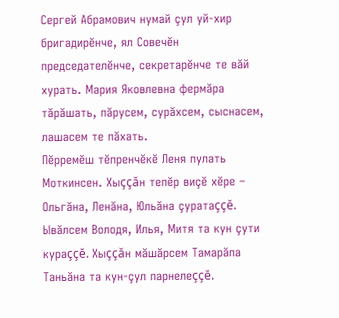Сергей Абрамович нумай çул уй-хир бригадирĕнче, ял Совечĕн председателĕнче, секретарĕнче те вăй хурать. Мария Яковлевна фермăра тăрăшать, пăрусем, сурăхсем, сыснасем, лашасем те пăхать.
Пĕрремĕш тĕпренчĕкĕ Леня пулать Моткинсен. Хыççăн тепĕр виçĕ хĕре – Ольгăна, Ленăна, Юльăна çуратаççĕ. Ывăлсем Володя, Илья, Митя та кун çути кураççĕ. Хыççăн мăшăрсем Тамарăпа Таньăна та кун-çул парнелеççĕ.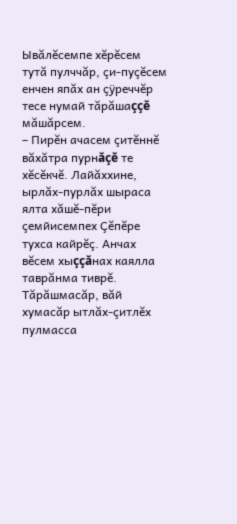Ывăлĕсемпе хĕрĕсем тутă пулччăр, çи-пуçĕсем енчен япăх ан çÿреччĕр тесе нумай тăрăшаççĕ мăшăрсем.
– Пирĕн ачасем çитĕннĕ вăхăтра пурнăçĕ те хĕсĕкчĕ. Лайăххине, ырлăх-пурлăх шыраса ялта хăшĕ-пĕри çемйисемпех Çĕпĕре тухса кайрĕç. Анчах вĕсем хыççăнах каялла таврăнма тиврĕ. Тăрăшмасăр, вăй хумасăр ытлăх-çитлĕх пулмасса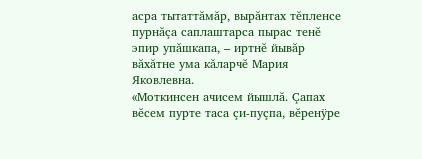асра тытаттăмăр, вырăнтах тĕпленсе пурнăçа саплаштарса пырас тенĕ эпир упăшкапа, – иртнĕ йывăр вăхăтне ума кăларчĕ Мария Яковлевна.
«Моткинсен ачисем йышлă. Çапах вĕсем пурте таса çи-пуçпа, вĕренÿре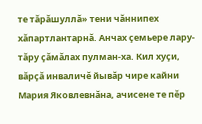те тăрăшуллă» тени чăннипех хăпартлантарнă. Анчах çемьере лару-тăру çăмăлах пулман-ха. Кил хуçи, вăрçă инваличĕ йывăр чире кайни Мария Яковлевнăна, ачисене те пĕр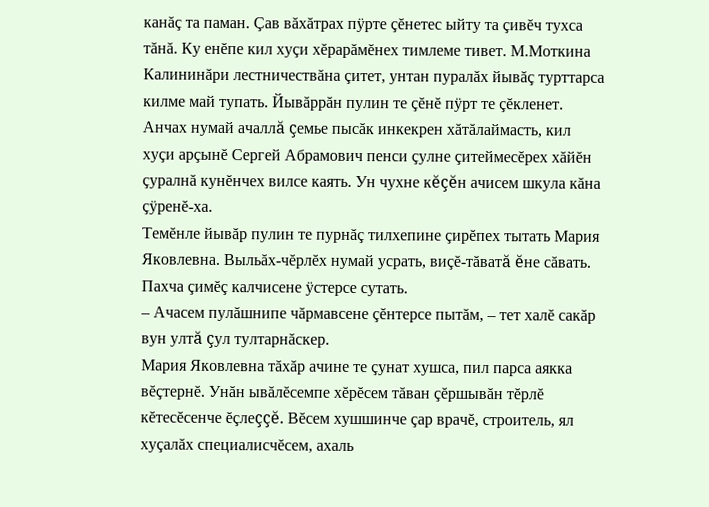канăç та паман. Çав вăхăтрах пÿрте çĕнетес ыйту та çивĕч тухса тăнă. Ку енĕпе кил хуçи хĕрарăмĕнех тимлеме тивет. М.Моткина Калининăри лестничествăна çитет, унтан пуралăх йывăç турттарса килме май тупать. Йывăррăн пулин те çĕнĕ пÿрт те çĕкленет. Анчах нумай ачаллă çемье пысăк инкекрен хăтăлаймасть, кил хуçи арçынĕ Сергей Абрамович пенси çулне çитеймесĕрех хăйĕн çуралнă кунĕнчех вилсе каять. Ун чухне кĕçĕн ачисем шкула кăна çÿренĕ-ха.
Темĕнле йывăр пулин те пурнăç тилхепине çирĕпех тытать Мария Яковлевна. Выльăх-чĕрлĕх нумай усрать, виçĕ-тăватă ĕне сăвать. Пахча çимĕç калчисене ÿстерсе сутать.
– Ачасем пулăшнипе чăрмавсене çĕнтерсе пытăм, – тет халĕ сакăр вун ултă çул тултарнăскер.
Мария Яковлевна тăхăр ачине те çунат хушса, пил парса аякка вĕçтернĕ. Унăн ывăлĕсемпе хĕрĕсем тăван çĕршывăн тĕрлĕ кĕтесĕсенче ĕçлеççĕ. Вĕсем хушшинче çар врачĕ, строитель, ял хуçалăх специалисчĕсем, ахаль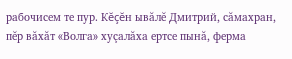рабочисем те пур. Кĕçĕн ывăлĕ Дмитрий, сăмахран, пĕр вăхăт «Волга» хуçалăха ертсе пынă, ферма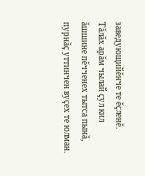заведующийĕнче те ĕçленĕ.
Тăлăх арăм чылай çул кил ăшшине пĕчченех тытса пынă, пурнăç уттинчен вуçех те юлман.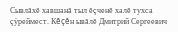Сывлăхĕ хавшанă тыл ĕçченĕ халĕ тухса çÿреймест. Кĕçĕн ывăлĕ Дмитрий Сергеевич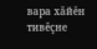вара хăйĕн тивĕçне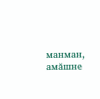манман, амăшне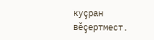куçран вĕçертмест.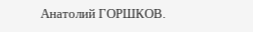Анатолий ГОРШКОВ.